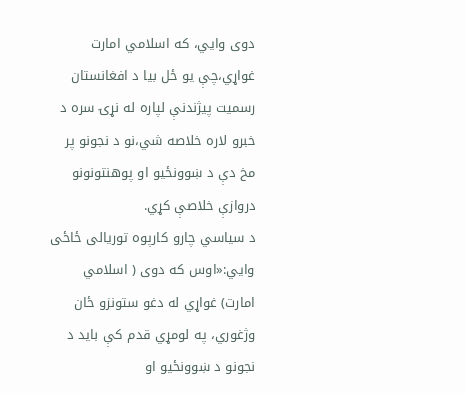دوی وايي، که اسلامي امارت غواړي،چې یو ځل بیا د افغانستان رسمیت پيژندنې لپاره له نړۍ سره د خبرو لاره خلاصه شي،نو د نجونو پر مخ دې د ښوونځیو او پوهنتونونو دروازې خلاصې کړي.
د سیاسي چارو کارپوه توریالی ځاځی وايي:«اوس که دوی ( اسلامي امارت) غواړي له دغو ستونزو ځان وژغوري، په لومړي قدم کې باید د نجونو د ښوونځيو او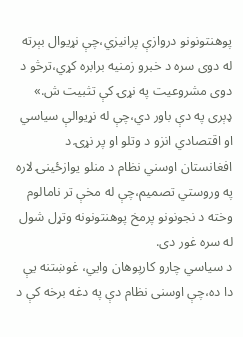پوهنتونونو دروازې پرانیزي،چې نړیوال بېرته له دوی سره د خبرو زمنیه برابره کړي،ترڅو د دوی مشروعیت په نړۍ کې تثبیت ش.»
ډېری په دې باور دي،چې له نړیوالې سیاسي او اقتصادي انزو د وتلو او پر نړۍ د افغانستان اوسني نظام د منلو یوازځینۍ لاره په وروستي تصمیم،چې له مخې تر نامالوم وخته د نجونونو پرمخ پوهنتونونه وتړل شول له سره غور دی.
د سیاسي چارو کارپوهان وايي، غوښتنه یې دا ده،چې اوسنی نظام دې په دغه برخه کې د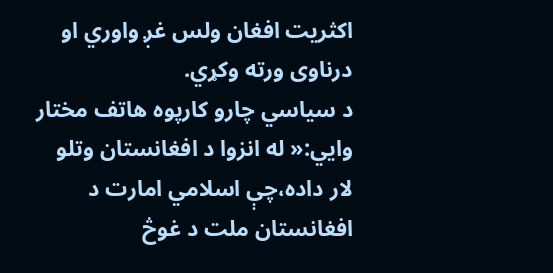اکثریت افغان ولس غږ واوري او درناوی ورته وکړي.
د سیاسي چارو کارپوه هاتف مختار وايي:« له انزوا د افغانستان وتلو لار داده،چې اسلامي امارت د افغانستان ملت د غوڅ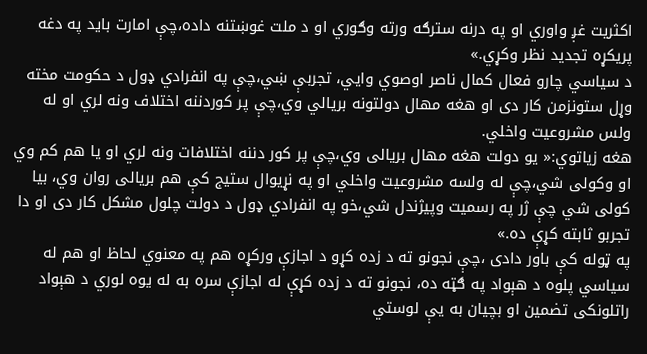اکثریت غږ واوري او په درنه سترګه ورته وګوري او د ملت غوښتنه داده،چې امارت باید په دغه پریکړه تجدید نظر وکړي.»
د سیاسي چارو فعال کمال ناصر اوصوي وايي، تجربې ښي،چې په انفرادي ډول د حکومت مخته وړل ستونزمن کار دی او هغه مهال دولتونه بریالي وي،چې پر کوردننه اختلاف ونه لري او له ولس مشروعیت واخلي.
هغه زیاتوي:« یو دولت هغه مهال بریالی وي،چې پر کور دننه اختلافات ونه لري او یا هم کم وي او وکولی شي،چې له ولسه مشروعیت واخلي او په نړیوال ستیج کې هم بریالی روان وي، بیا کولی شي چې ژر په رسمیت وپیژندل شي،خو په انفرادي ډول د دولت چلول مشکل کار دی او دا تجربو ثابته کړې ده.»
په ټوله کې باور دادی ،چې نجونو ته د زده کړو د اجازې ورکړه هم په معنوي لحاظ او هم له سیاسي پلوه د هېواد په ګټه ده، نجونو ته د زده کړې له اجازې سره به له یوه لوري د هېواد راتلونکی تضمین او بچیان به یې لوستي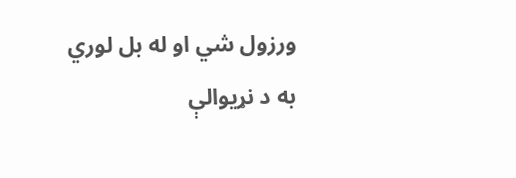ورزول شي او له بل لوري به د نړیوالې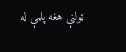ټولنې هغه پلمې له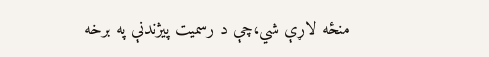منځه لاړې شي،چې د رسمیت پیژندنې په برخه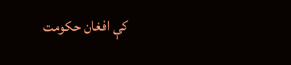کې افغان حکومت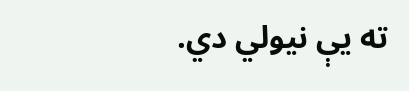ته یې نیولي دي.